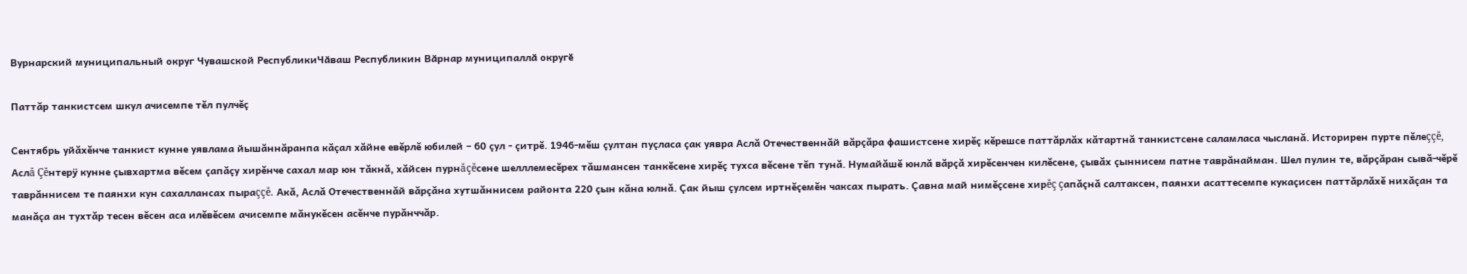Вурнарский муниципальный округ Чувашской РеспубликиЧӑваш Республикин Вӑрнар муниципаллӑ округӗ

Паттăр танкистсем шкул ачисемпе тĕл пулчĕç

Сентябрь уйăхĕнче танкист кунне уявлама йышăннăранпа кăçал хăйне евĕрлĕ юбилей – 60 çул - çитрĕ. 1946-мĕш çултан пуçласа çак уявра Аслă Отечественнăй вăрçăра фашистсене хирĕç кĕрешсе паттăрлăх кăтартнă танкистсене саламласа чысланă. Историрен пурте пĕлеççĕ, Аслă Çĕнтерÿ кунне çывхартма вĕсем çапăçу хирĕнче сахал мар юн тăкнă, хăйсен пурнăçĕсене шелллемесĕрех тăшмансен танкĕсене хирĕç тухса вĕсене тĕп тунă. Нумайăшĕ юнлă вăрçă хирĕсенчен килĕсене, çывăх çыннисем патне таврăнайман. Шел пулин те, вăрçăран сывă-чĕрĕ таврăннисем те паянхи кун сахаллансах пыраççĕ. Акă, Аслă Отечественнăй вăрçăна хутшăннисем районта 220 çын кăна юлнă. Çак йыш çулсем иртнĕçемĕн чаксах пырать. Çавна май нимĕçсене хирĕç çапăçнă салтаксен, паянхи асаттесемпе кукаçисен паттăрлăхĕ нихăçан та манăçа ан тухтăр тесен вĕсен аса илĕвĕсем ачисемпе мăнукĕсен асĕнче пурăнччăр.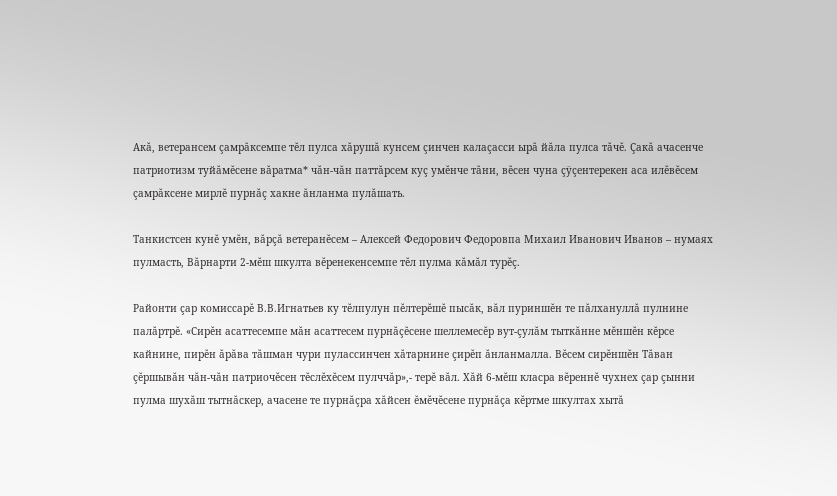Акă, ветерансем çамрăксемпе тĕл пулса хăрушă кунсем çинчен калаçасси ырă йăла пулса тăчĕ. Çакă ачасенче патриотизм туйăмĕсене вăратма* чăн-чăн паттăрсем куç умĕнче тăни, вĕсен чуна çÿçентерекен аса илĕвĕсем çамрăксене мирлĕ пурнăç хакне ăнланма пулăшать.

Танкистсен кунĕ умĕн, вăрçă ветеранĕсем – Алексей Федорович Федоровпа Михаил Иванович Иванов – нумаях пулмасть, Вăрнарти 2-мĕш шкулта вĕренекенсемпе тĕл пулма кăмăл турĕç.

Районти çар комиссарĕ В.В.Игнатьев ку тĕлпулун пĕлтерĕшĕ пысăк, вăл пуриншĕн те пăлхануллă пулнине палăртрĕ. «Сирĕн асаттесемпе мăн асаттесем пурнăçĕсене шеллемесĕр вут-çулăм тыткăнне мĕншĕн кĕрсе кайнине, пирĕн ăрăва тăшман чури пулассинчен хăтарнине çирĕп ăнланмалла. Вĕсем сирĕншĕн Тăван çĕршывăн чăн-чăн патриочĕсен тĕслĕхĕсем пулччăр»,- терĕ вăл. Хăй 6-мĕш класра вĕреннĕ чухнех çар çынни пулма шухăш тытнăскер, ачасене те пурнăçра хăйсен ĕмĕчĕсене пурнăçа кĕртме шкултах хытă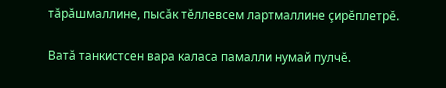тăрăшмаллине, пысăк тĕллевсем лартмаллине çирĕплетрĕ.

Ватă танкистсен вара каласа памалли нумай пулчĕ.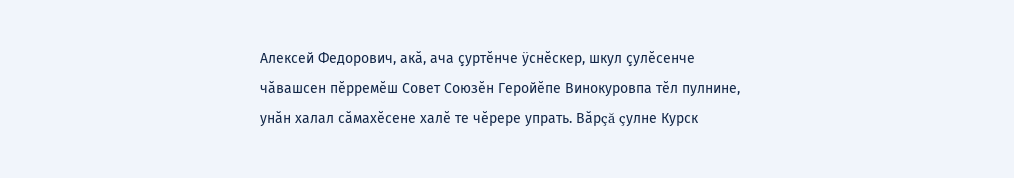Алексей Федорович, акă, ача çуртĕнче ÿснĕскер, шкул çулĕсенче чăвашсен пĕрремĕш Совет Союзĕн Геройĕпе Винокуровпа тĕл пулнине, унăн халал сăмахĕсене халĕ те чĕрере упрать. Вăрçă çулне Курск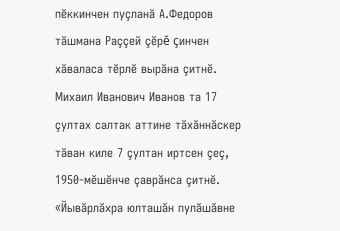пĕккинчен пуçланă А.Федоров тăшмана Раççей çĕрĕ çинчен хăваласа тĕрлĕ вырăна çитнĕ. Михаил Иванович Иванов та 17 çултах салтак аттине тăхăннăскер тăван киле 7 çултан иртсен çеç, 1950-мĕшĕнче çаврăнса çитнĕ. «Йывăрлăхра юлташăн пулăшăвне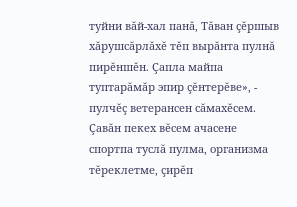туйни вăй-хал панă, Тăван çĕршыв хăрушсăрлăхĕ тĕп вырăнта пулнă пирĕншĕн. Çапла майпа туптарăмăр эпир çĕнтерĕве», - пулчĕç ветерансен сăмахĕсем. Çавăн пекех вĕсем ачасене спортпа туслă пулма, организма тĕреклетме, çирĕп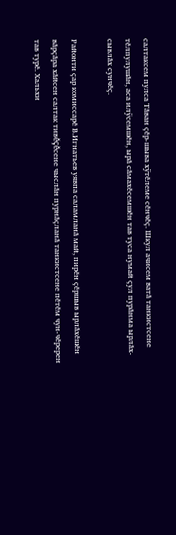салтаксем пулса Тăван çĕр-шыва хÿтĕлеме сĕнчĕç. Шкул ачисем ватă танкистсене тĕлпулушăн, аса илÿсемшĕн, ырă сăмахĕсемшĕн тав туса нумай çул пурăнма ырлăх-сывлăх сунчĕç.

Районти çар комиссарĕ В.Игнатьев уявпа саламланă май, пирĕн çĕршыв ырлăхĕшĕн вăрçăра хăйсен салтак тивĕçĕсене чыслăн пурнăçланă танкистсене пĕтĕм чун-чĕререн тав турĕ. Хальхи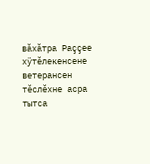вăхăтра Раççее хÿтĕлекенсене ветерансен тĕслĕхне асра тытса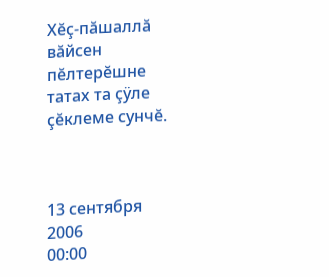Хĕç-пăшаллă вăйсен пĕлтерĕшне татах та çÿле çĕклеме сунчĕ.



13 сентября 2006
00:00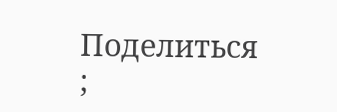Поделиться
;